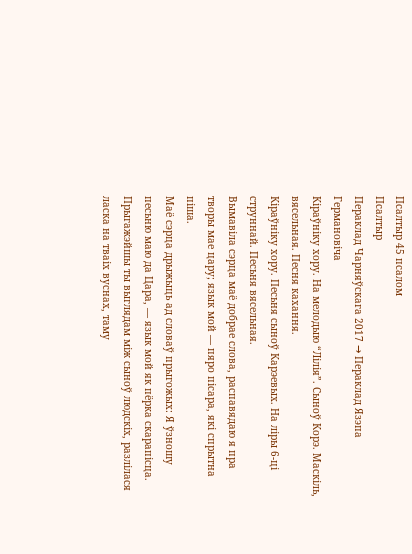Псалтыр 45 псалом
Псалтыр
Пераклад Чарняўскага 2017 → Пераклад Язэпа Германовіча
Кіраўніку хору. На мелодыю “Лілія”. Сыноў Корэ. Маскіль, вясельная. Песня кахання.
Кіраўніку хору. Песьня сыноў Карэевых. На ліры 6-ці струннай. Песьня вясельная.
Вымавіла сэрца маё добрае слова, распавядаю я пра творы мае цару; язык мой — пяро пісара, які спрытна піша.
Маё сэрца дрыжыць ад словаў прыгожых: Я ўзношу песьню маю да Цара, — язык мой як пёрка скарапісца.
Прыгажэйшы ты выглядам між сыноў людскіх, разлілася ласка на тваіх вуснах, таму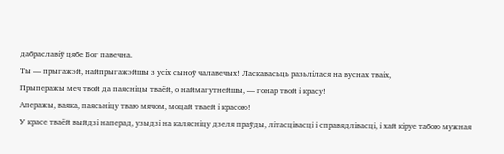дабраславіў цябе Бог павечна.
Ты — прыгажэй, найпрыгажэйшы з усіх сыноў чалавечых! Ласкавасьць разьлілася на вуснах тваіх,
Прыперажы меч твой да паясніцы тваёй, о наймагутнейшы, — гонар твой і красу!
Аперажы, ваяка, паясьніцу тваю мячом, моцай тваей і красою!
У красе тваёй выйдзі наперад, узыдзі на калясніцу дзеля праўды, літасцівасці і справядлівасці, і хай кіруе табою мужная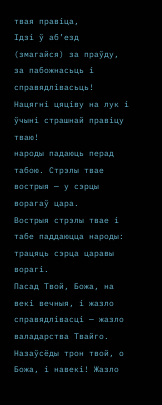твая правіца,
Ідзі ў аб’езд (змагайся) за праўду, за пабожнасьць і справядлівасьць! Нацягні цяціву на лук і ўчыні страшнай правіцу тваю!
народы падаюць перад табою. Стрэлы твае вострыя — у сэрцы ворагаў цара.
Вострыя стрэлы твае і табе паддаюцца народы: трацяць сэрца царавы ворагі.
Пасад Твой, Божа, на векі вечныя, і жазло справядлівасці — жазло валадарства Твайго.
Назаўсёды трон твой, о Божа, і навекі! Жазло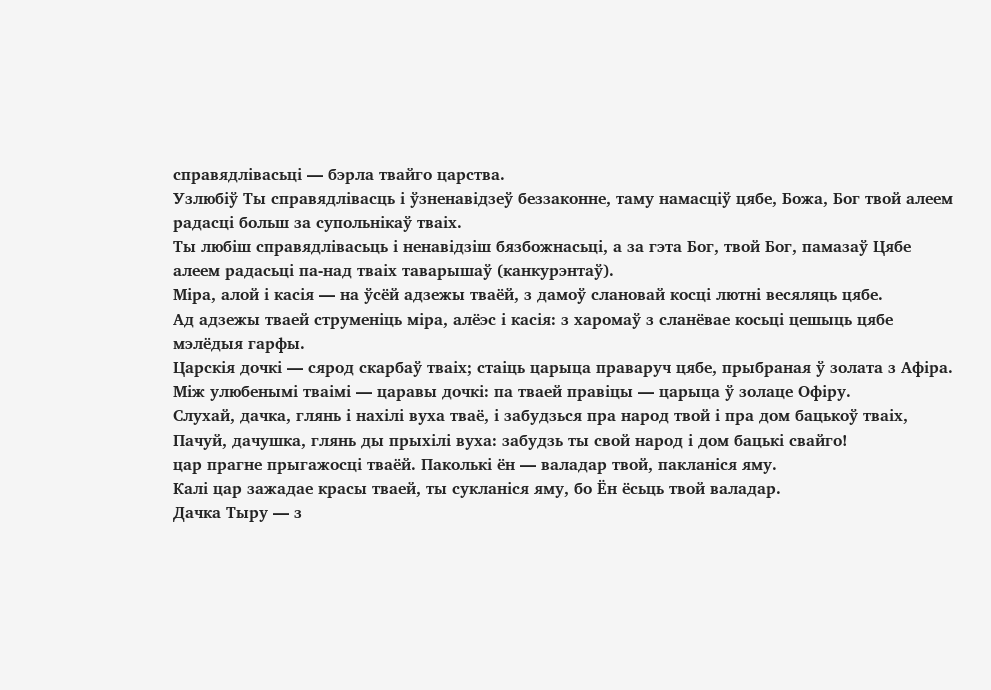справядлівасьці — бэрла твайго царства.
Узлюбіў Ты справядлівасць і ўзненавідзеў беззаконне, таму намасціў цябе, Божа, Бог твой алеем радасці больш за супольнікаў тваіх.
Ты любіш справядлівасьць і ненавідзіш бязбожнасьці, а за гэта Бог, твой Бог, памазаў Цябе алеем радасьці па-над тваіх таварышаў (канкурэнтаў).
Міра, алой і касія — на ўсёй адзежы тваёй, з дамоў слановай косці лютні весяляць цябе.
Ад адзежы тваей струменіць міра, алёэс і касія: з харомаў з сланёвае косьці цешыць цябе мэлёдыя гарфы.
Царскія дочкі — сярод скарбаў тваіх; стаіць царыца праваруч цябе, прыбраная ў золата з Афіра.
Між улюбенымі тваімі — царавы дочкі: па тваей правіцы — царыца ў золаце Офіру.
Слухай, дачка, глянь і нахілі вуха тваё, і забудзься пра народ твой і пра дом бацькоў тваіх,
Пачуй, дачушка, глянь ды прыхілі вуха: забудзь ты свой народ і дом бацькі свайго!
цар прагне прыгажосці тваёй. Паколькі ён — валадар твой, пакланіся яму.
Калі цар зажадае красы тваей, ты сукланіся яму, бо Ён ёсьць твой валадар.
Дачка Тыру — з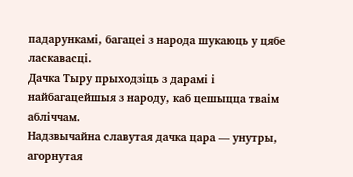падарункамі, багацеі з народа шукаюць у цябе ласкавасці.
Дачка Тыру прыходзіць з дарамі і найбагацейшыя з народу, каб цешыцца тваім абліччам.
Надзвычайна славутая дачка цара — унутры, агорнутая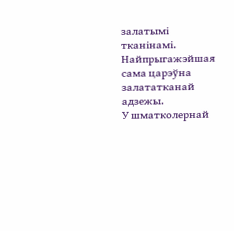залатымі тканінамі.
Найпрыгажэйшая сама царэўна залататканай адзежы.
У шматколернай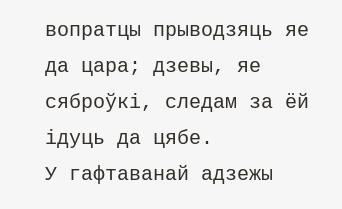вопратцы прыводзяць яе да цара; дзевы, яе сяброўкі, следам за ёй ідуць да цябе.
У гафтаванай адзежы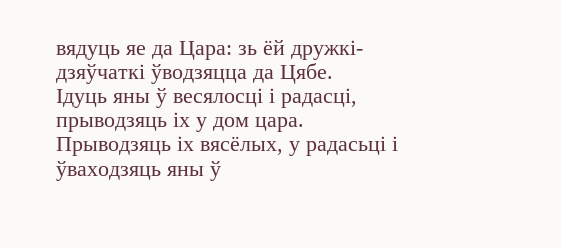вядуць яе да Цара: зь ёй дружкі-дзяўчаткі ўводзяцца да Цябе.
Ідуць яны ў весялосці і радасці, прыводзяць іх у дом цара.
Прыводзяць іх вясёлых, у радасьці і ўваходзяць яны ў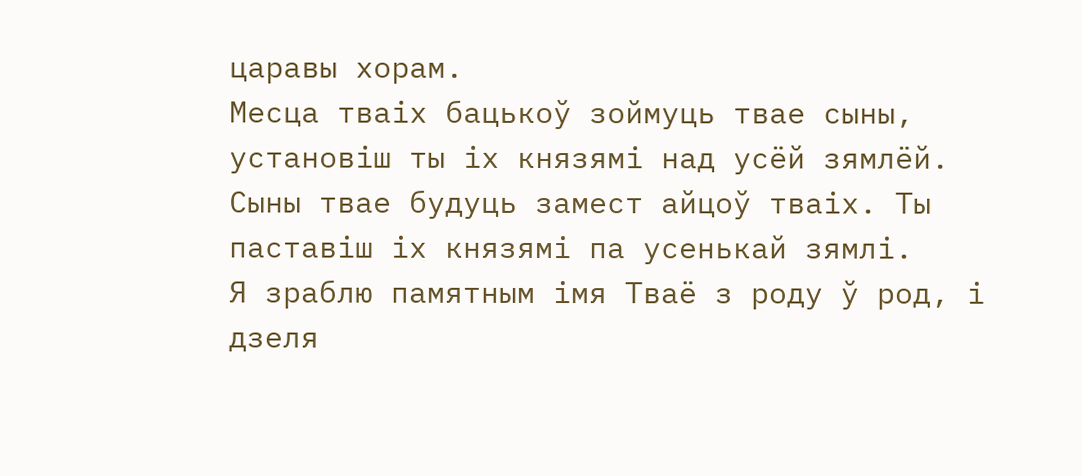царавы хорам.
Месца тваіх бацькоў зоймуць твае сыны, установіш ты іх князямі над усёй зямлёй.
Сыны твае будуць замест айцоў тваіх. Ты паставіш іх князямі па усенькай зямлі.
Я зраблю памятным імя Тваё з роду ў род, і дзеля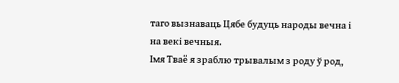таго вызнаваць Цябе будуць народы вечна і на векі вечныя.
Імя Тваё я зраблю трывалым з роду ў род,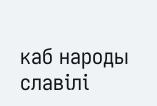каб народы славілі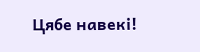Цябе навекі!